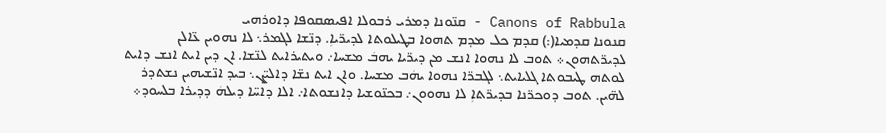Canons of Rabbula - ܩܢ̈ܘܢܐ ܕܡܪܝ ܪܒܘܠܐ ܐܦܝܣܩܘܦܐ ܕܐܘܪܗܝ
ܩܢܘܢܐ ܩܕܡܝܐ(:) ܩܕܡ ܟܠ ܡܕܡ ܬܗܘܐ ܒܛܝܠܘܬܐ ܠܕܝܪ̈ܝܐܼ. ܕܢ̈ܫܐ ܠܓܡܪ܆ ܠܐ ܢܗܘܝܢ ܥ̈ܐܠܢ ܠܕܝܪ̈ܬܗܘܢ܀ ܬܘܒ ܠܐ ܢܗܘܐ ܐܢܫ ܡܢ ܕܝܪ̈ܝܐ ܝܗܒܿ ܡܫܚܐ܇ ܘܝܬܝܪܐܝܬ ܠܢ̈ܫܐ. ܐܢ ܕܝܢ ܐܝܬ ܐܢܫ ܕܐܝܬ ܠܘܬܗ ܛܝܒܘܬܐ ܓܠܝܐܝܬ܆ ܠܓܒܪ̈ܐ ܢܗܘܐ ܝܗܿܒ ܡܫܚܐ. ܘܐܢ ܐܝܬ ܢܫ̈ܐ ܕܐܠܨ̈ܢ܆ ܒܝܕ ܐܢ̈ܫܝܗܝܢ ܢܫܬܕܪ ܠܗ̈ܝܢ. ܬܘܒ ܕܘܟܪ̈ܢܐ ܒܕܝܪ̈ܬܐܼ ܠܐ ܢܗܘܘܢ܇ ܒܟܢ̈ܘܫܝܐ ܕܐܢܫܘܬܐ܇ ܐܠܐ ܕܐܚ̈ܐ ܕܝܠܗܿ ܕܕܝܪܐ ܒܠܚܘܕ܀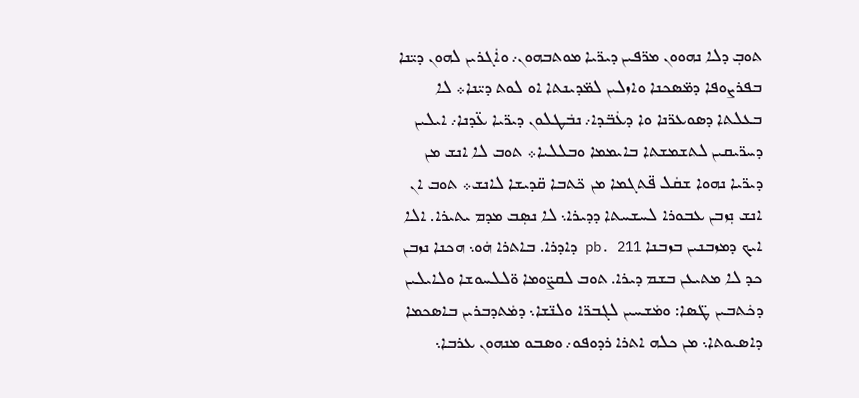ܬܘܒܼ ܕܠܐ ܢܗܘܘܢ ܡܪ̈ܦܝܢ ܕܝܪ̈ܝܐ ܡܘܬܒܗܘܢ܇ ܘܐܿܓܪܝܢ ܠܗܘܢ ܕܝ̈ܢܐ ܒܦܪܨܘܦܐ ܕܡ̈ܣܟܢܐ ܘܐܙܠܝܢ ܠܡ̈ܕܝܢܬܐ ܐܘ ܠܘܬ ܕܝ̈ܢܐ܀ ܠܐ ܒܥܠܬܐ ܕܣܘܥܪ̈ܢܐ ܘܐ ܕܥܿܒ̈ܕܐ܇ ܢܒܿܛܠܘܢ ܕܝܪ̈ܝܐ ܥ̈ܕܢܐ܇ ܐܝܠܝܢ ܕܚܪ̈ܝܩܝܢ ܠܬܫܡܫܬܐ ܒܐܝܡܡܐ ܘܒܠܠܝܐ܀ ܬܘܒ ܠܐ ܐܢܫ ܡܢ ܕܝܪ̈ܝܐ ܢܗܘܐ ܫܩܿܠ ܦ̈ܬܓܡܐ ܡܢ ܟ̈ܬܒܐ ܩ̈ܕܝܫܐ ܠܐܢܫ܀ ܬܘܒ ܐܢ ܐܢܫ ܢܼܙܒܢ ܥܒܘܪܐ ܠܚܫܚܬܐ ܕܕܝܪܐ܆ ܠܐ ܢܣܼܒ ܡܕܡ ܝܬܝܪܐ. ܐܠܐ ܐܝܟ ܕܡܙܒܢܝܢ ܒܙܒܢܐ pb. 211 ܕܐܕܪܐ. ܒܐܬܪܐ ܗܿܘ܆ ܗܟܢܐ ܢܙܒܢ ܟܕ ܠܐ ܡܬܝܥܢ ܒܫܡ ܕܝܪܐ. ܬܘܒ ܠܩܨ̈ܘܡܐ ܘ̈ܠܠܚܘܫܐ ܘܠܐܝܠܝܢ ܕܟܿܬܒܝܢ ܛ̈ܣܐ: ܘܡܿܫܚܝܢ ܠܓܒܪ̈ܐ ܘܠܢ̈ܫܐ܆ ܕܡܿܬܕܒܪܝܢ ܒܐܣܟܡܐ ܕܐܣܝܘܬܐ܆ ܡܢ ܟܠܗ ܐܬܪܐ ܪܕܘܦܘ܇ ܘܣܒܘ ܡܢܗܘܢ ܥܪܒܐ܆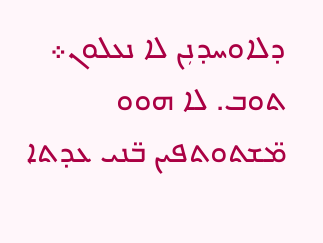ܕܠܐܘܚܕܢܼܢ ܠܐ ܢܥܠܘܢ܀ ܬܘܒ. ܠܐ ܗܘܘ ܡ̈ܫܬܘܬܦܝܢ ܒ̈ܢܝ ܥܕܬܐ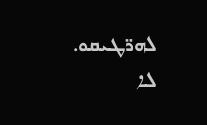ܠܗܪ̈ܛܝܩܘ. ܠܐ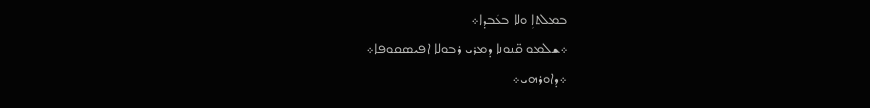ܒܡܠܬܐܼ ܘܠܐ ܒܥܿܒܕܐ܀
܀ܫܠܡܘ ܩ̈ܢܘܢܐ ܕܡܪܝ ܪܒܘܠܐ ܐܦܝܣܩܘܦܐ܀
܀ܕܐܘܪܗܝ܀